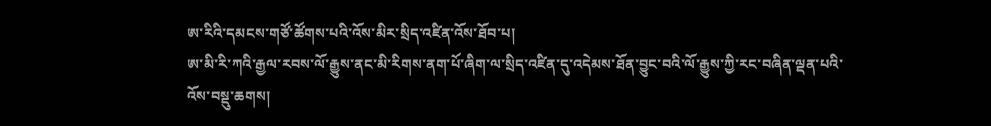ཨ་རིའི་དམངས་གཙོ་ཚོགས་པའི་འོས་མིར་སྲིད་འཛིན་འོས་ཐོབ་པ།
ཨ་མི་རི་ཀའི་རྒྱལ་རབས་ལོ་རྒྱུས་ནང་མི་རིགས་ནག་པོ་ཞིག་ལ་སྲིད་འཛིན་དུ་འདེམས་ཐོན་བྱུང་བའི་ལོ་རྒྱུས་ཀྱི་རང་བཞིན་ལྡན་པའི་འོས་བསྡུ་ཆགས།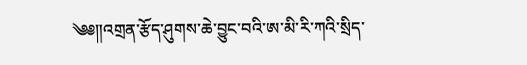༄༅༎འགྲན་རྩོད་ཤུགས་ཆེ་བྱུང་བའི་ཨ་མི་རི་ཀའི་སྲིད་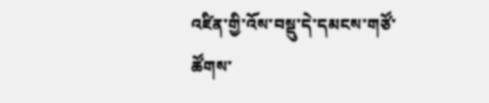འཛིན་གྱི་འོས་བསྡུ་དེ་དམངས་གཙོ་ཚོགས་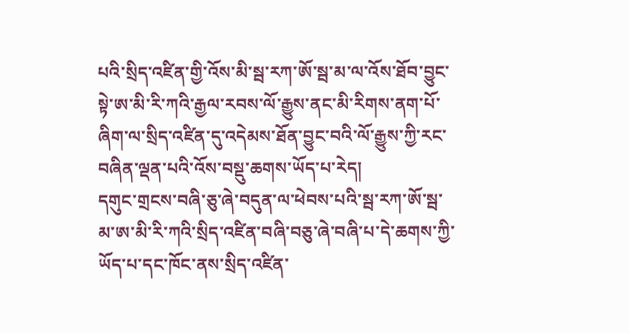པའི་སྲིད་འཛིན་གྱི་འོས་མི་སྦ་རཀ་ཨོ་སྦ་མ་ལ་འོས་ཐོབ་བྱུང་སྟེ་ཨ་མི་རི་ཀའི་རྒྱལ་རབས་ལོ་རྒྱུས་ནང་མི་རིགས་ནག་པོ་ཞིག་ལ་སྲིད་འཛིན་དུ་འདེམས་ཐོན་བྱུང་བའི་ལོ་རྒྱུས་ཀྱི་རང་བཞིན་ལྡན་པའི་འོས་བསྡུ་ཆགས་ཡོད་པ་རེད།
དགུང་གྲངས་བཞི་ཅུ་ཞེ་བདུན་ལ་ཕེབས་པའི་སྦ་རཀ་ཨོ་སྦ་མ་ཨ་མི་རི་ཀའི་སྲིད་འཛིན་བཞི་བཅུ་ཞེ་བཞི་པ་དེ་ཆགས་ཀྱི་ཡོད་པ་དང་ཁོང་ནས་སྲིད་འཛིན་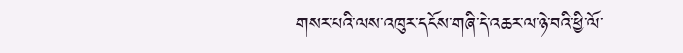གསར་པའི་ལས་འཁུར་དངོས་གཞི་དེ་འཆར་ལ་ཉེ་བའི་ཕྱི་ལོ་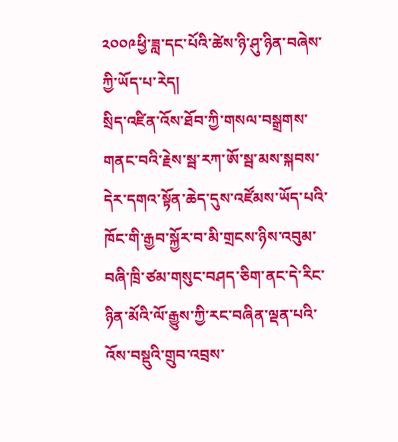༢༠༠༩ཕྱི་ཟླ་དང་པོའི་ཚེས་ཉི་ཤུ་ཉིན་བཞེས་ཀྱི་ཡོད་པ་རེད།
སྲིད་འཛིན་འོས་ཐོབ་ཀྱི་གསལ་བསྒྲགས་གནང་བའི་རྗེས་སྦ་རཀ་ཨོ་སྦ་མས་སྐབས་དེར་དགའ་སྟོན་ཆེད་དུས་འཛོམས་ཡོད་པའི་ཁོང་གི་རྒྱབ་སྐྱོར་བ་མི་གྲངས་ཉིས་འབུམ་བཞི་ཁྲི་ཙམ་གསུང་བཤད་ཅིག་ནང་དེ་རིང་ཉིན་མོའི་ལོ་རྒྱུས་ཀྱི་རང་བཞིན་ལྡན་པའི་འོས་བསྡུའི་གྲུབ་འབྲས་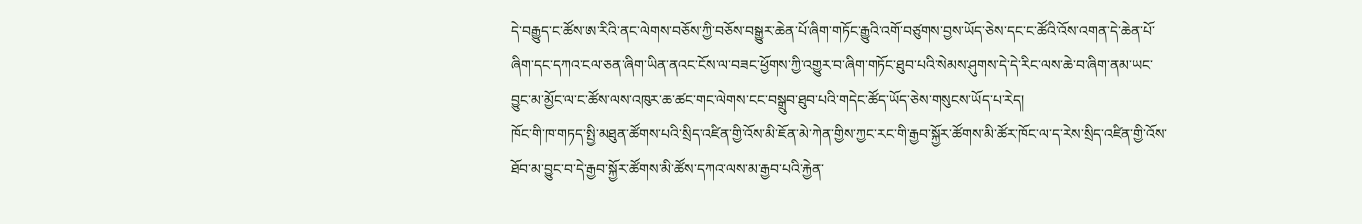དེ་བརྒྱུད་ང་ཚོས་ཨ་རིའི་ནང་ལེགས་བཅོས་ཀྱི་བཅོས་བསྒྱུར་ཆེན་པོ་ཞིག་གཏོང་རྒྱུའི་འགོ་བཙུགས་བྱས་ཡོད་ཅེས་དང་ང་ཚོའི་འོས་འགན་དེ་ཆེན་པོ་ཞིག་དང་དཀའ་ངལ་ཅན་ཞིག་ཡིན་ནའང་ངོས་ལ་བཟང་ཕྱོགས་ཀྱི་འགྱུར་བ་ཞིག་གཏོང་ཐུབ་པའི་སེམས་ཤུགས་དེ་དེ་རིང་ལས་ཆེ་བ་ཞིག་ནམ་ཡང་བྱུང་མ་མྱོང་ལ་ང་ཚོས་ལས་འཁུར་ཆ་ཚང་གང་ལེགས་ངང་བསྒྲུབ་ཐུབ་པའི་གདེང་ཚོད་ཡོད་ཅེས་གསུངས་ཡོད་པ་རེད།
ཁོང་གི་ཁ་གཏད་སྤྱི་མཐུན་ཚོགས་པའི་སྲིད་འཛིན་གྱི་འོས་མི་ཇོན་མེ་ཀེན་གྱིས་ཀྱང་རང་གི་རྒྱབ་སྐྱོར་ཚོགས་མི་ཚོར་ཁོང་ལ་ད་རེས་སྲིད་འཛིན་གྱི་འོས་ཐོབ་མ་བྱུང་བ་དེ་རྒྱབ་སྐྱོར་ཚོགས་མི་ཚོས་དཀའ་ལས་མ་རྒྱབ་པའི་རྐྱེན་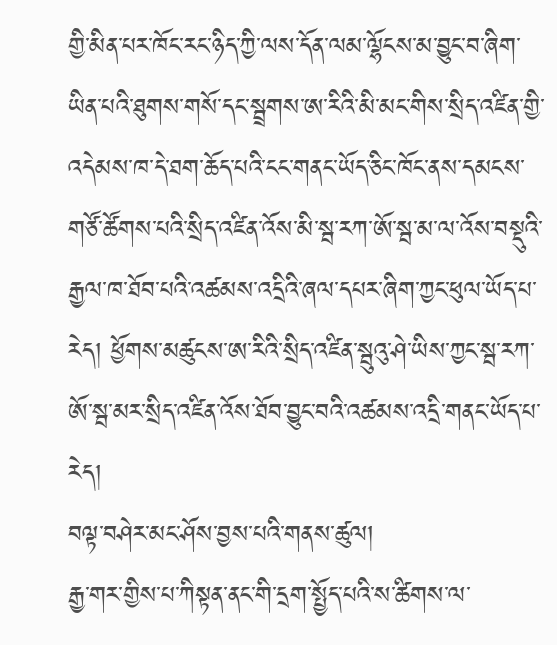གྱི་མིན་པར་ཁོང་རང་ཉིད་ཀྱི་ལས་དོན་ལམ་ལྷོངས་མ་བྱུང་བ་ཞིག་ཡིན་པའི་ཐུགས་གསོ་དང་སྦྲགས་ཨ་རིའི་མི་མང་གིས་སྲིད་འཛིན་གྱི་འདེམས་ཁ་དེ་ཐག་ཆོད་པའི་ངང་གནང་ཡོད་ཅིང་ཁོང་ནས་དམངས་གཙོ་ཚོགས་པའི་སྲིད་འཛིན་འོས་མི་སྦ་རཀ་ཨོ་སྦ་མ་ལ་འོས་བསྡུའི་རྒྱལ་ཁ་ཐོབ་པའི་འཚམས་འདྲིའི་ཞལ་དཔར་ཞིག་ཀྱང་ཕུལ་ཡོད་པ་རེད། ཕྱོགས་མཚུངས་ཨ་རིའི་སྲིད་འཛིན་སྦུའུ་ཤེ་ཡིས་ཀྱང་སྦ་རཀ་ཨོ་སྦ་མར་སྲིད་འཛིན་འོས་ཐོབ་བྱུང་བའི་འཚམས་འདྲི་གནང་ཡོད་པ་རེད།
བལྟ་བཤེར་མང་ཤོས་བྱས་པའི་གནས་ཚུལ།
རྒྱ་གར་གྱིས་པ་ཀིསྟན་ནང་གི་དྲག་སྤྱོད་པའི་ས་ཚིགས་ལ་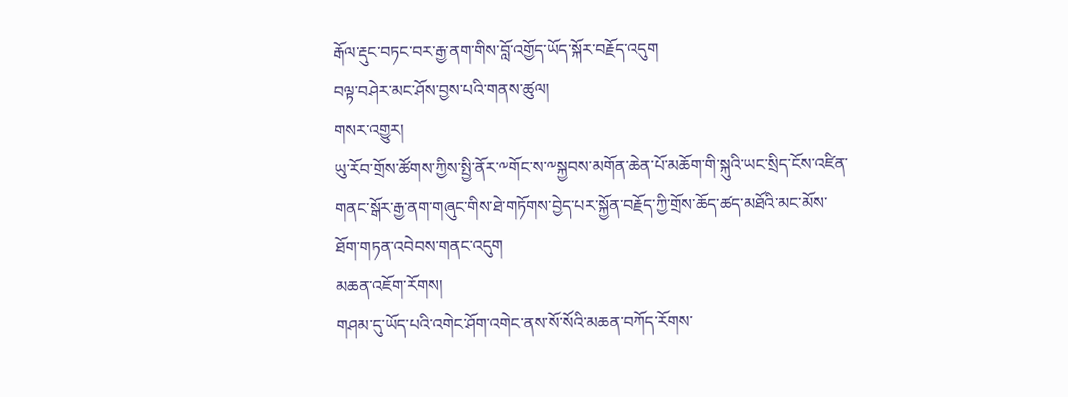རྒོལ་རྡུང་བཏང་བར་རྒྱ་ནག་གིས་བློ་འགྱོད་ཡོད་སྐོར་བརྗོད་འདུག
བལྟ་བཤེར་མང་ཤོས་བྱས་པའི་གནས་ཚུལ།
གསར་འགྱུར།
ཡུ་རོབ་གྲོས་ཚོགས་ཀྱིས་སྤྱི་ནོར་༸གོང་ས་༸སྐྱབས་མགོན་ཆེན་པོ་མཆོག་གི་སྐུའི་ཡང་སྲིད་ངོས་འཛིན་གནང་སྒོར་རྒྱ་ནག་གཞུང་གིས་ཐེ་གཏོགས་བྱེད་པར་སྐྱོན་བརྗོད་ཀྱི་གྲོས་ཆོད་ཚད་མཐོའི་མང་མོས་ཐོག་གཏན་འབེབས་གནང་འདུག
མཆན་འཇོག་རོགས།
གཤམ་དུ་ཡོད་པའི་འགེང་ཤོག་འགེང་ནས་སོ་སོའི་མཆན་བཀོད་རོགས་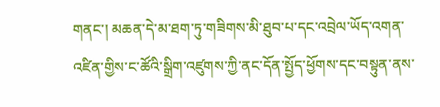གནང་། མཆན་དེ་མ་ཐག་ཏུ་གཟིགས་མི་ཐུབ་པ་དང་འབྲེལ་ཡོད་འགན་འཛིན་གྱིས་ང་ཚོའི་སྒྲིག་འཛུགས་ཀྱི་ནང་དོན་སྤྱོད་ཕྱོགས་དང་བསྟུན་ནས་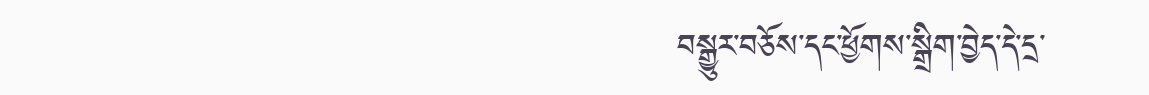བསྒྱུར་བཅོས་དང་ཕྱོགས་སྒྲིག་བྱེད་དེ་དྲ་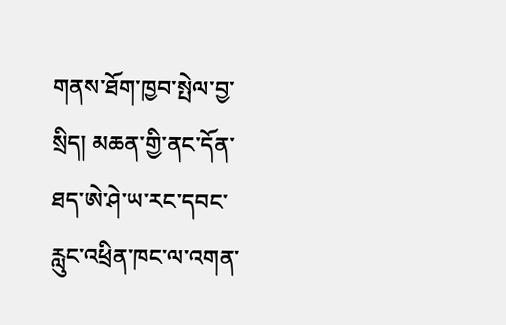གནས་ཐོག་ཁྱབ་སྤེལ་བྱ་སྲིད། མཆན་གྱི་ནང་དོན་ཐད་ཨེ་ཤེ་ཡ་རང་དབང་རླུང་འཕྲིན་ཁང་ལ་འགན་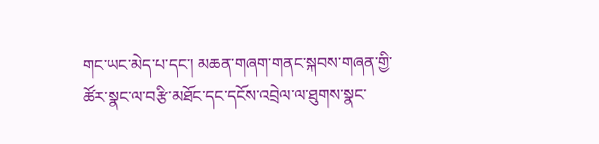གང་ཡང་མེད་པ་དང་། མཆན་གཞག་གནང་སྐབས་གཞན་གྱི་ཚོར་སྣང་ལ་བརྩི་མཐོང་དང་དངོས་འབྲེལ་ལ་ཐུགས་སྣང་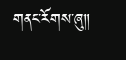གནང་རོགས་ཞུ༎